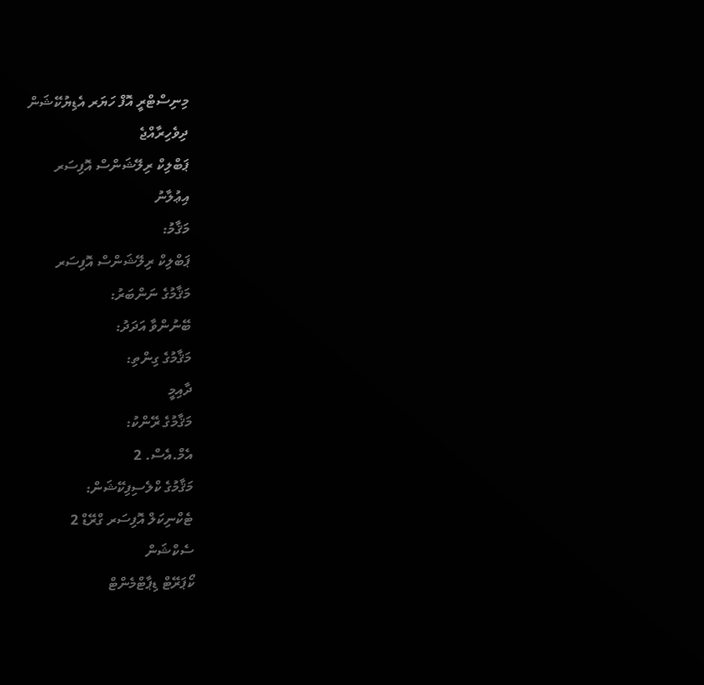މިނިސްޓްރީ އޮފް ހަޔަރ އެޑިޔުކޭޝަން
ދިވެހިރާއްޖެ
ޕަބްލިކް ރިލޭޝަންސް އޮފިސަރ
އިޢުލާނު
މަޤާމު:
ޕަބްލިކް ރިލޭޝަންސް އޮފިސަރ
މަޤާމުގެ ނަންބަރު:
ބޭނުންވާ އަދަދު:
މަޤާމުގެ ގިންތި:
ދާއިމީ
މަޤާމުގެ ރޭންކު:
އެމް.އެސް. 2
މަޤާމުގެ ކްލެސިފިކޭޝަން:
ޓެކްނިކަލް އޮފިސަރ ގްރޭޑް 2
ސެކްޝަން
ކޯޕަރޭޓް ޑިޕާޓްމެންޓް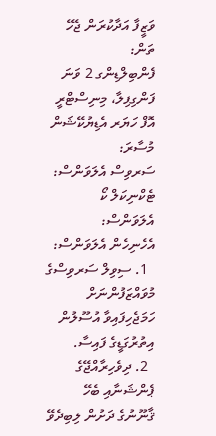ވަޒީފާ އަދާކުރަން ޖެހޭ ތަން:
ފެންބިލްޑިންގ 2 ވަނަ ފަންގިފިލާ، މިނިސްޓްރީ އޮފް ހަޔަރ އެޑިޔުކޭޝަން
މުސާރަ:
ސަރވިސް އެލަވަންސް:
ޓެކްނިކަލް ކޯ އެލަވަންސް:
އެހެނިހެން އެލަވަންސް:
  1. ސިވިލް ސަރވިސްގެ މުވައްޒަފުންނަށް ހަމަޖެހިފައިވާ އުސޫލުން އިތުރުގަޑީގެ ފައިސާ.
  2. ދިވެހިރާއްޖޭގެ ޕެންޝަނާއި ބެހޭ ޤާނޫނުގެ ދަށުން ލިބިދެވޭ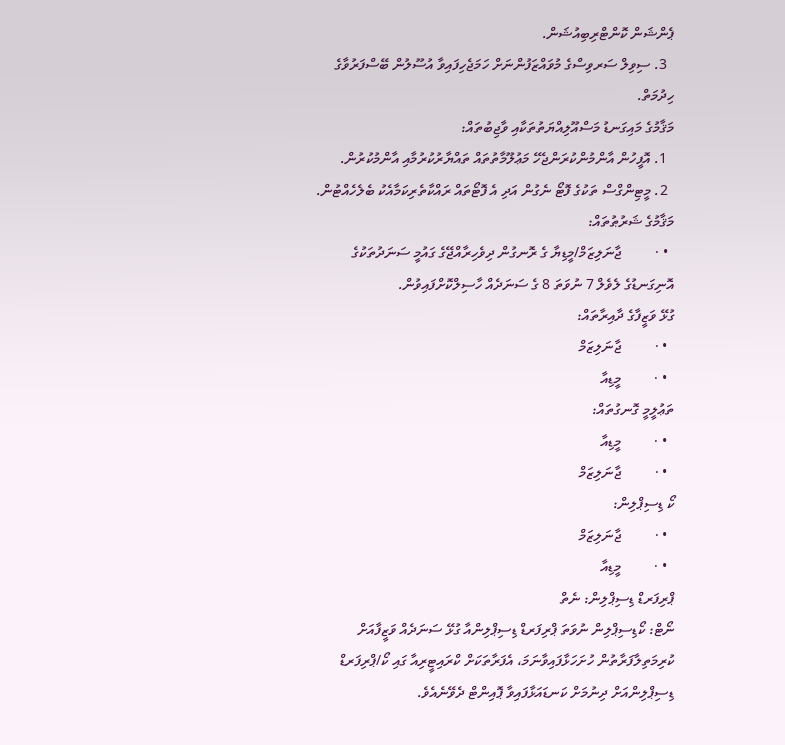ޕެންޝަން ކޮންޓްރިބިއުޝަން.
  3. ސިވިލް ސަރވިސްގެ މުވައްޒަފުންނަށް ހަމަޖެހިފައިވާ އުސޫލުން ބޭސްފަރުވާގެ ހިދުމަތް.
މަޤާމުގެ މައިގަނޑު މަސްއޫލިއްޔަތުތަކާއި ވާޖިބުތައް:
  1. އޮފީހުން އާންމުންކުރަންޖެހޭ މަޢުލޫމާތުތައް ތައްޔާރުކުރުމާއި އާންމުކުރުން.
  2. މީޓިންގްސް ތަކުގެ ފޮޓޯ ނެގުން އަދި އެ ފޮޓޯތައް ރައްކާތެރިކަމާއެކު ބެލެހެއްޓުން.
މަޤާމުގެ ޝަރުޠުތައް:
  • ·         ޖާނަލިޒަމް/މީޑިޔާ ގެ ރޮނގުން ދިވެހިރާއްޖޭގެ ގައުމީ ސަނަދުތަކުގެ އޮނިގަނޑުގެ ލެވެލް 7 ނުވަތަ 8 ގެ ސަނަދެއް ހާސިލްކޮށްފައިވުން.
ގުޅޭ ވަޒީފާގެ ދާއިރާތައް:
  • ·         ޖާނަލިޒަމް
  • ·         މީޑިއާ
ތަޢުލީމީ ގޮނގުތައް:
  • ·         މީޑިއާ
  • ·         ޖާނަލިޒަމް
ކޯ ޑިސިޕްލިން:
  • ·         ޖާނަލިޒަމް
  • ·         މީޑިއާ
ޕްރިފަރޑް ޑިސިޕްލިން: ނެތް
ނޯޓް: ކޯޑިސިޕްލިން ނުވަތަ ޕްރިފަރޑް ޑިސިޕްލިންއާ ގުޅޭ ސަނަދެއް ވަޒީފާއަށް ކުރިމަތިލާފަރާތުން ހުށަހަޅާފައިވާނަމަ، އެފަރާތަކަށް ކްރައިޓީރިއާ ގައި ކޯ/ޕްރިފަރޑް ޑިސިޕްލިންއަށް ދިނުމަށް ކަނޑައަޅާފައިވާ ޕޮއިންޓް ދެވޭނެއެވެ.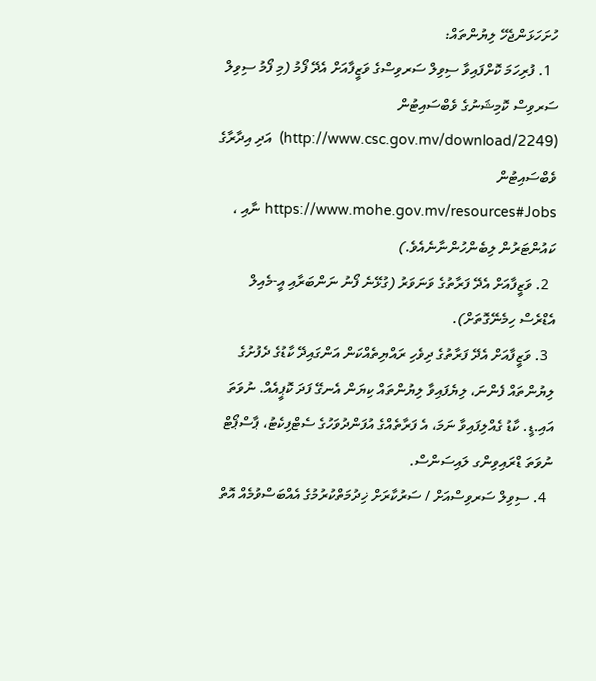ހުށަހަޅަންޖެހޭ ލިޔުންތައް:
  1. ފުރިހަމަ ކޮށްފައިވާ ސިވިލް ސަރވިސްގެ ވަޒީފާއަށް އެދޭ ފޯމު (މި ފޯމު ސިވިލް ސަރވިސް ކޮމިޝަނުގެ ވެބްސައިޓުން (http://www.csc.gov.mv/download/2249)  އަދި އިދާރާގެ ވެބްސައިޓުން https://www.mohe.gov.mv/resources#Jobs ނާއި ، ކައުންޓަރުން ލިބެންހުންނާނެއެވެ.)
  2. ވަޒީފާއަށް އެދޭ ފަރާތުގެ ވަނަވަރު (ގުޅޭނެ ފޯނު ނަންބަރާއި އީ-މެއިލް އެޑްރެސް ހިމެނޭގޮތަށް).
  3. ވަޒީފާއަށް އެދޭ ފަރާތުގެ ދިވެހި ރައްޔިތެއްކަން އަންގައިދޭ ކާޑުގެ ދެފުށުގެ ލިޔުންތައް ފެންނަ، ލިޔެފައިވާ ލިޔުންތައް ކިޔަން އެނގޭ ފަދަ ކޮޕީއެއް. ނުވަތަ އައި.ޑީ. ކާޑު ގެއްލިފައިވާ ނަމަ، އެ ފަރާތެއްގެ އުފަންދުވަހުގެ ސެޓްފިކެޓު، ޕާސްޕޯޓް ނުވަތަ ޑްރައިވިންގ ލައިސަންސް.
  4. ސިވިލް ސަރވިސްއަށް / ސަރުކާރަށް ޚިދުމަތްކުރުމުގެ އެއްބަސްވުމެއް އޮތް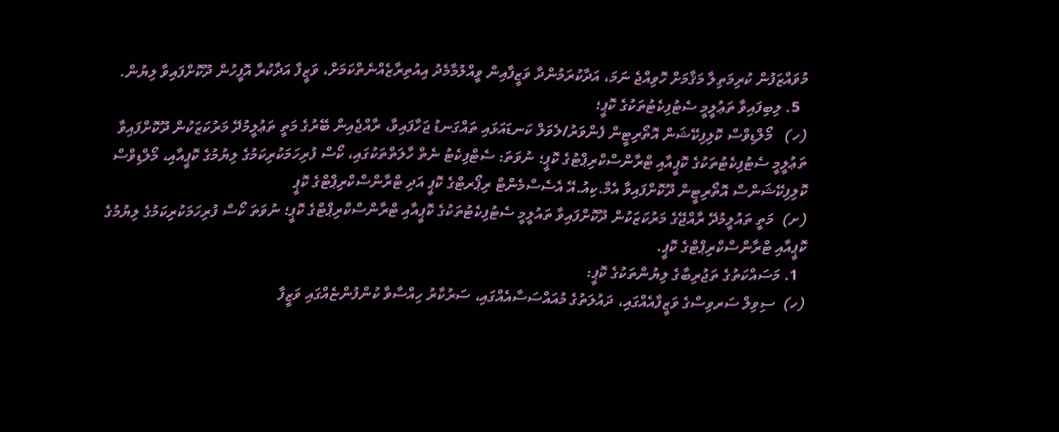މުވައްޒަފުން ކުރިމަތިލާ މަޤާމަށް ހޮވިއްޖެ ނަމަ، އަދާކުރަމުންދާ ވަޒީފާއިން ވީއްލުމާމެދު އިއުތިރާޒެއްނެތްކަމަށް، ވަޒީފާ އަދާކުރާ އޮފީހުން ދޫކޮށްފައިވާ ލިޔުން.
  5. ލިބިފައިވާ ތަޢުލީމީ ސެޓުފިކެޓުތަކުގެ ކޮޕީ؛
(ހ)   މޯލްޑިވްސް ކޮލިފިކޭޝަން އޮތޯރިޓީން ފެންވަރު/ލެވަލް ކަނޑައަޅައި ތައްގަނޑު ޖަހާފައިވާ، ރާއްޖެއިން ބޭރުގެ މަތީ ތަޢުލީމުދޭ މަރުކަޒަކުން ދޫކޮށްފައިވާ ތަޢުލީމީ ސެޓުފިކެޓުތަކުގެ ކޮޕީއާއި ޓްރާންސްކްރިޕްޓުގެ ކޮޕީ؛ ނުވަތަ: ސެޓްފިކެޓު ނެތް ހާލަތްތަކުގައި، ކޯސް ފުރިހަމަކުރިކަމުގެ ލިޔުމުގެ ކޮޕީއާއި، މޯލްޑިވްސް ކޮލިފިކޭޝަންސް އޮތޯރިޓީން ދޫކޮށްފައިވާ އެމް.ކިއު.އޭ އެސެސްމެންޓް ރިޕޯރޓްގެ ކޮޕީ އަދި ޓްރާންސްކްރިޕްޓްގެ ކޮޕީ
(ށ)  މަތީ ތައުލީމުދޭ ރާއްޖޭގެ މަރުކަޒަކުން ދޫކޮށްފައިވާ ތައުލީމީ ސެޓުފިކެޓުތަކުގެ ކޮޕީއާއި ޓްރާންސްކްރިޕްޓްގެ ކޮޕީ؛ ނުވަތަ ކޯސް ފުރިހަމަކުރިކަމުގެ ލިޔުމުގެ ކޮޕީއާއި ޓްރާންސްކްރިޕްޓްގެ ކޮޕީ.
  1. މަސައްކަތުގެ ތަޖުރިބާގެ ލިޔުންތަކުގެ ކޮޕީ:
(ހ)  ސިވިލް ސަރވިސްގެ ވަޒީފާއެއްގައި، ދައުލަތުގެ މުއައްސަސާއެއްގައި، ސަރުކާރު ހިއްސާވާ ކުންފުންޏެއްގައި ވަޒީފާ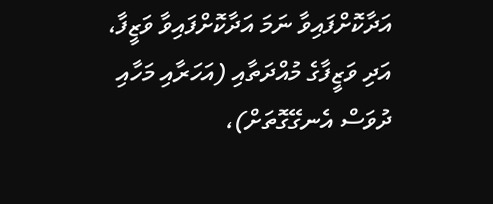އަދާކޮށްފައިވާ ނަމަ އަދާކޮށްފައިވާ ވަޒީފާ، އަދި ވަޒީފާގެ މުއްދަތާއި (އަހަރާއި މަހާއި ދުވަސް އެނގޭގޮތަށް)،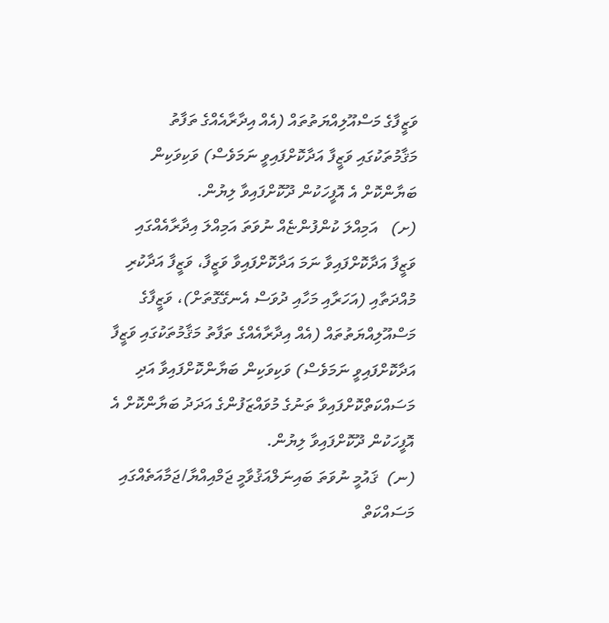ވަޒީފާގެ މަސްއޫލިއްޔަތުތައް (އެއް އިދާރާއެއްގެ ތަފާތު މަޤާމުތަކުގައި ވަޒީފާ އަދާކޮށްފައިވީ ނަމަވެސް) ވަކިވަކިން ބަޔާންކޮށް އެ އޮފީހަކުން ދޫކޮށްފައިވާ ލިޔުން.
(ށ)   އަމިއްލަ ކުންފުންޏެއް ނުވަތަ އަމިއްލަ އިދާރާއެއްގައި ވަޒީފާ އަދާކޮށްފައިވާ ނަމަ އަދާކޮށްފައިވާ ވަޒީފާ، ވަޒީފާ އަދާކުރި މުއްދަތާއި (އަހަރާއި މަހާއި ދުވަސް އެނގޭގޮތަށް)، ވަޒީފާގެ މަސްއޫލިއްޔަތުތައް (އެއް އިދާރާއެއްގެ ތަފާތު މަޤާމުތަކުގައި ވަޒީފާ އަދާކޮށްފައިވީ ނަމަވެސް) ވަކިވަކިން ބަޔާންކޮށްފައިވާ އަދި މަސައްކަތްކޮށްފައިވާ ތަނުގެ މުވައްޒަފުންގެ އަދަދު ބަޔާންކޮށް އެ އޮފީހަކުން ދޫކޮށްފައިވާ ލިޔުން.
(ނ)  ޤައުމީ ނުވަތަ ބައިނަލްއަޤުވާމީ ޖަމްއިއްޔާ/ޖަމާއަތެއްގައި މަސައްކަތް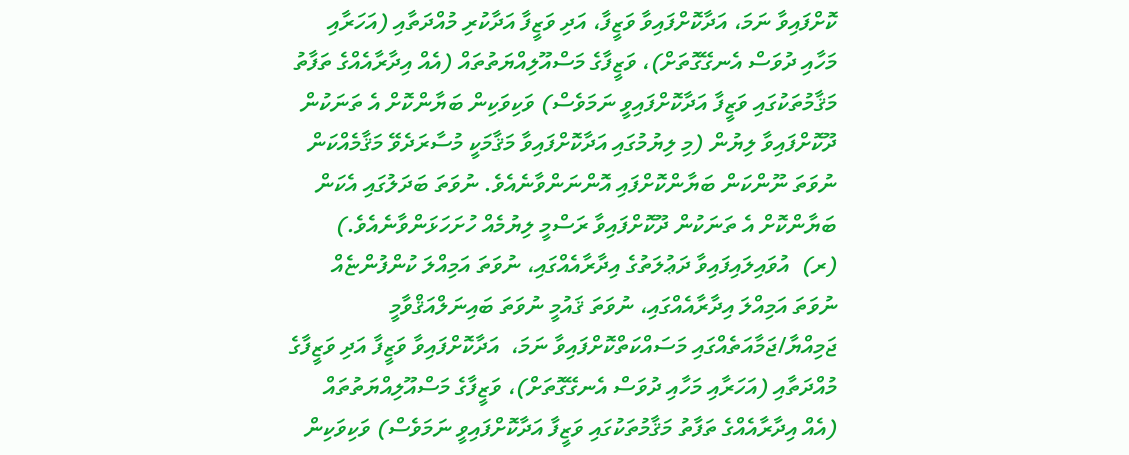ކޮށްފައިވާ ނަމަ، އަދާކޮށްފައިވާ ވަޒީފާ، އަދި ވަޒީފާ އަދާކުރި މުއްދަތާއި (އަހަރާއި މަހާއި ދުވަސް އެނގޭގޮތަށް)، ވަޒީފާގެ މަސްއޫލިއްޔަތުތައް (އެއް އިދާރާއެއްގެ ތަފާތު މަޤާމުތަކުގައި ވަޒީފާ އަދާކޮށްފައިވީ ނަމަވެސް) ވަކިވަކިން ބަޔާންކޮށް އެ ތަނަކުން ދޫކޮށްފައިވާ ލިޔުން (މި ލިޔުމުގައި އަދާކޮށްފައިވާ މަޤާމަކީ މުސާރަދެވޭ މަޤާމެއްކަން ނުވަތަ ނޫންކަން ބަޔާންކޮށްފައި އޮންނަންވާނެއެވެ. ނުވަތަ ބަދަލުގައި އެކަން ބަޔާންކޮށް އެ ތަނަކުން ދޫކޮށްފައިވާ ރަސްމީ ލިޔުމެއް ހުށަހަޅަންވާނެއެވެ.)
(ރ)  އުވައިލައިފައިވާ ދަޢުލަތުގެ އިދާރާއެއްގައި، ނުވަތަ އަމިއްލަ ކުންފުންޏެއް ނުވަތަ އަމިއްލަ އިދާރާއެއްގައި، ނުވަތަ ޤައުމީ ނުވަތަ ބައިނަލްއަޤްވާމީ ޖަމިއްޔާ/ޖަމާއަތެއްގައި މަސައްކަތްކޮށްފައިވާ ނަމަ،  އަދާކޮށްފައިވާ ވަޒީފާ އަދި ވަޒީފާގެ މުއްދަތާއި (އަހަރާއި މަހާއި ދުވަސް އެނގޭގޮތަށް)، ވަޒީފާގެ މަސްއޫލިއްޔަތުތައް (އެއް އިދާރާއެއްގެ ތަފާތު މަޤާމުތަކުގައި ވަޒީފާ އަދާކޮށްފައިވީ ނަމަވެސް) ވަކިވަކިން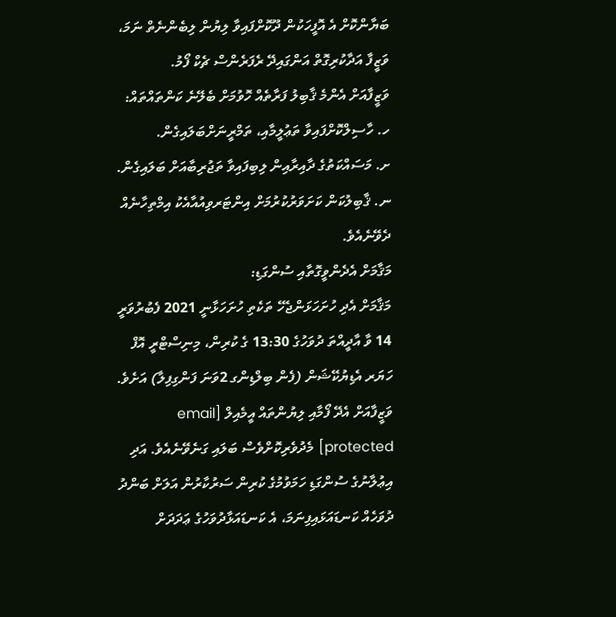ބަޔާންކޮށް އެ އޮފީހަކުން ދޫކޮށްފައިވާ ލިޔުން ލިބެންނެތް ނަމަ، ވަޒީފާ އަދާކުރިގޮތް އަންގައިދޭ ރެފަރެންސް ޗެކް ފޯމު.
ވަޒީފާއަށް އެންމެ ޤާބިލު ފަރާތެއް ހޮވުމަށް ބެލޭނެ ކަންތައްތައް:
ހ. ހާސިލްކޮށްފައިވާ ތަޢުލީމާއި، ތަމްރީނަށްބަލައިގެން.
ށ. މަސައްކަތުގެ ދާއިރާއިން ލިބިފައިވާ ތަޖުރިބާއަށް ބަލައިގެން.
ނ. ޤާބިލުކަން ކަށަވަރުކުރުމަށް އިންޓަރވިއުއާއެކު އިމްތިހާނެއް ދެވޭނެއެވެ.
މަޤާމަށް އެދެންވީގޮތާއި ސުންގަޑި:
މަޤާމަށް އެދި ހުށަހަޅަންޖެހޭ ތަކެތި ހުށަހަޅާނީ 2021 ފެބުރުވަރީ 14 ވާ އާދީއްތަ ދުވަހުގެ 13:30 ގެ ކުރިން، މިނިސްޓްރީ އޮފް ހަޔަރ އެޑިޔުކޭޝަން (ފެން ބިލްޑިންގ 2ވަނަ ފަންގިފިލާ) އަށެވެ. ވަޒީފާއަށް އެދޭ ފޯމާއި ލިޔުންތައް އީމެއިލް [email protected] މެދުވެރިކޮށްވެސް ބަލައި ގަނެވޭނެއެވެ. އަދި އިޢުލާނުގެ ސުންގަޑި ހަމަވުމުގެ ކުރިން ސަރުކާރުން އަލަށް ބަންދު ދުވަހެއް ކަނޑައަޅައިފިނަމަ، އެ ކަނޑައަޅާދުވަހުގެ ޢަދަދަށް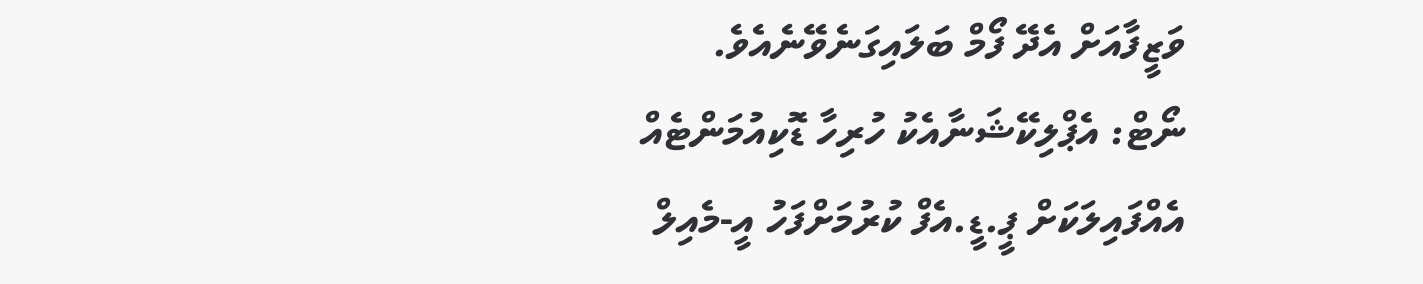ވަޒީފާއަށް އެދޭ ފޯމް ބަލައިގަނެވޭނެއެވެ.
ނޯޓް: އެޕްލިކޭޝަނާއެކު ހުރިހާ ޑޮކިއުމަންޓެއް އެއްފައިލަކަށް ޕީ.ޑީ.އެފް ކުރުމަށްފަހު އީ-މެއިލް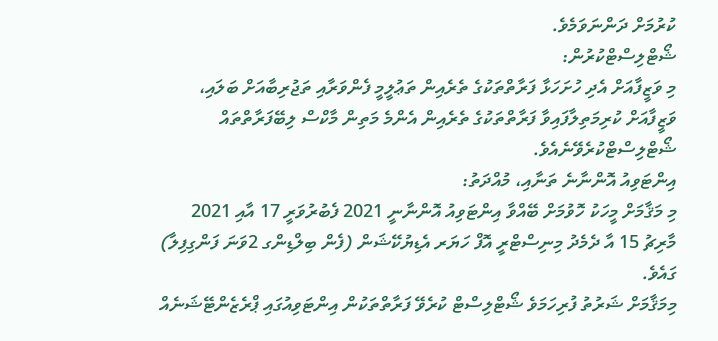ކުރުމަށް ދަންނަވަމެވެ.
ޝޯޓްލިސްޓްކުރުން:
މި ވަޒީފާއަށް އެދި ހުށަހަޅާ ފަރާތްތަކުގެ ތެރެއިން ތަޢުލީމީ ފެންވަރާއި ތަޖުރިބާއަށް ބަލައި، ވަޒީފާއަށް ކުރިމަތިލާފައިވާ ފަރާތްތަކުގެ ތެރެއިން އެންމެ މަތިން މާކްސް ލިބޭފަރާތްތައް ޝޯޓްލިސްޓްކުރެވޭނެއެވެ.
އިންޓަވިއު އޮންނާނެ ތަނާއި، މުއްދަތު:
މި މަޤާމަށް މީހަކު ހޮވުމަށް ބޭއްވާ އިންޓަވިއު އޮންނާނީ 2021 ފެބުރުވަރީ 17 އާއި 2021 މާރިޗު 15 އާ ދެމެދު މިނިސްޓްރީ އޮފް ހަޔަރ އެޑިޔުކޭޝަން (ފެން ބިލްޑިންގ 2ވަނަ ފަންގިފިލާ) ގައެވެ.
މިމަޤާމަށް ޝަރުތު ފުރިހަމަވެ ޝޯޓްލިސްޓް ކުރެވޭ ފަރާތްތަކުން އިންޓަވިއުގައި ޕްރެޒެންޓޭޝަނެއް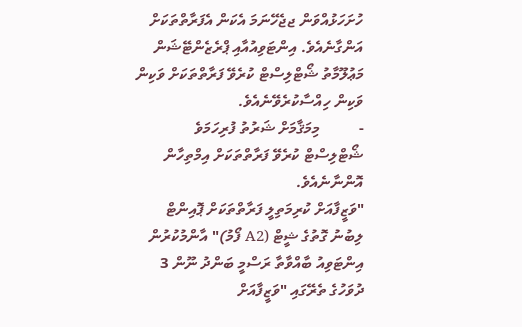ހުށަހަޅުއްވަން ޖޖެހޭނަމަ އެކަން އެފަރާތްތަކަށް އަންގާނެއެވެ. އިންޓަވިއުއާއި ޕްރެޒެންޓޭޝަން މަޢުލޫމާތު ޝޯޓްލިސްޓް ކުރެވޭ ފަރާތްތަކަށް ވަކިން ވަކިން ހިއްސާކުރެވޭނެއެވެ.
-          މިމަޤާމަށް ޝަރުތު ފުރިހަމަވެ ޝޯޓްލިސްޓް ކުރެވޭ ފަރާތްތަކަށް އިމްތިހާން އޮންނާނެއެވެ.
"ވަޒީފާއަށް ކުރިމަތިލީ ފަރާތްތަކަށް ޕޮއިންޓް ލިބުނު ގޮތުގެ ޝީޓް (A2 ފޯމު)" އާންމުކުރުން
އިންޓަވިއު ބާއްވާތާ ރަސްމީ ބަންދު ނޫން 3 ދުވަހުގެ ތެރޭގައި "ވަޒީފާއަށް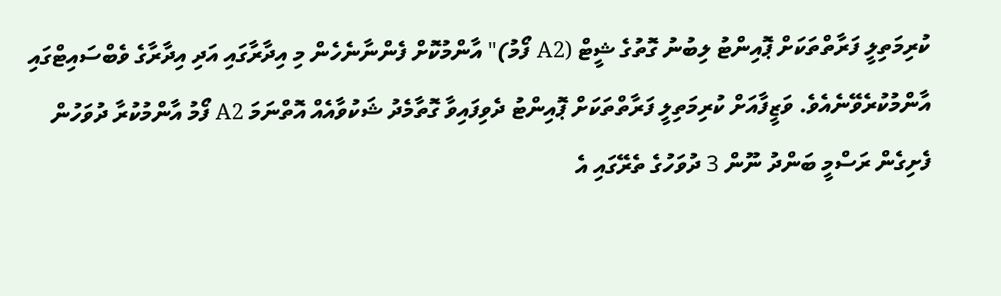ކުރިމަތިލީ ފަރާތްތަކަށް ޕޮއިންޓު ލިބުނު ގޮތުގެ ޝީޓް (A2 ފޯމު)" އާންމުކޮށް ފެންނާނެހެން މި އިދާރާގައި އަދި އިދާރާގެ ވެބްސައިޓްގައި އާންމުކުރެވޭނެއެވެ. ވަޒީފާއަށް ކުރިމަތިލީ ފަރާތްތަކަށް ޕޮއިންޓު ދެވިފައިވާ ގޮތާމެދު ޝަކުވާއެއް އޮތްނަމަ A2 ފޯމު އާންމުކުރާ ދުވަހުން ފެށިގެން ރަސްމީ ބަންދު ނޫން 3 ދުވަހުގެ ތެރޭގައި އެ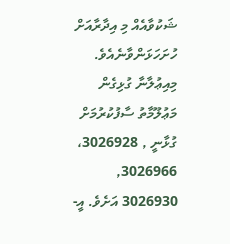ޝަކުވާއެއް މި އިދާރާއަށް ހުށަހަޅަންވާނެއެވެ.
މިއިޢުލާނާ ގުޅިގެން މަޢުލޫމާތު ސާފުކުރުމަށް ގުޅާނީ , 3026928، 3026966, 3026930 އަށެވެ. އީ-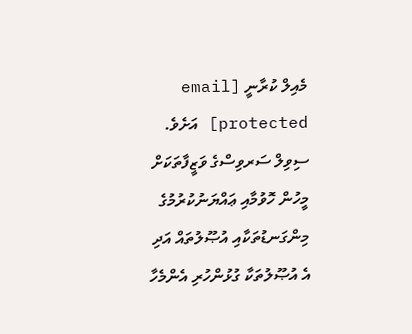މެއިލް ކުރާނީ [email protected] އަށެވެ.
ސިވިލް ސަރވިސްގެ ވަޒީފާތަކަށް މީހުން ހޮވުމާއި ޢައްޔަނުކުރުމުގެ މިންގަނޑުތަކާއި އުޞޫލުތައް އަދި އެ އުޞޫލުތަކާ ގުޅުންހުރި އެންމެހާ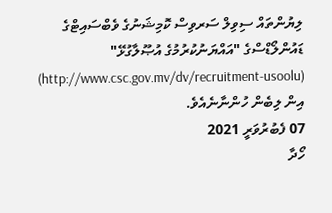ލިޔުންތައް ސިވިލް ސަރވިސް ކޮމިޝަނުގެ ވެބްސައިޓްގެ ޑައުންލޯޑްސްގެ "އައްޔަނުކުރުމުގެ އުޞޫލާގުޅޭ" (http://www.csc.gov.mv/dv/recruitment-usoolu) އިން ލިބެން ހުންނާނެއެވެ.
07 ފެބުރުވަރީ 2021
ހޯދާ